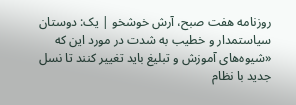روزنامه هفت صبح، آرش خوشخو | یک: دوستان سیاستمدار و خطیب به شدت در مورد این که «شیوه‌های آموزش و تبلیغ باید تغییر کنند تا نسل جدید با نظام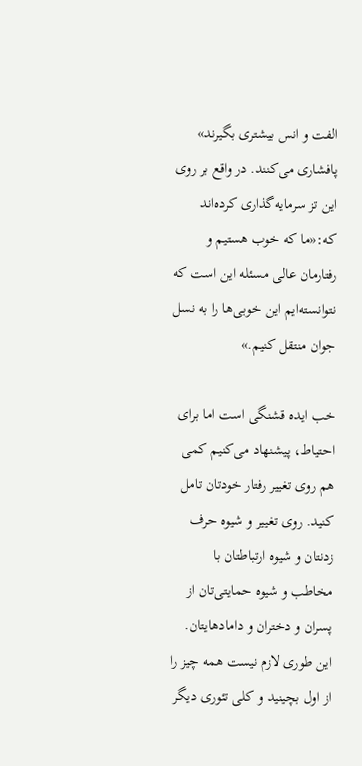الفت و انس بیشتری بگیرند» پافشاری می‌کنند. در واقع بر روی این تز سرمایه‌گذاری کرده‌اند که‌:«ما که خوب هستیم و رفتارمان عالی مسئله این است که نتوانسته‌ایم این خوبی‌ها را به نسل جوان منتقل کنیم.»

خب ایده قشنگی است اما برای احتیاط‌، پیشنهاد می‌کنیم کمی هم روی تغییر رفتار خودتان تامل کنید. روی تغییر و شیوه حرف زدنتان و شیوه ارتباطتان با مخاطب و شیوه حمایتی‌تان از پسران و دختران و دامادهایتان. این طوری لازم نیست همه چیز را از اول بچینید و کلی تئوری دیگر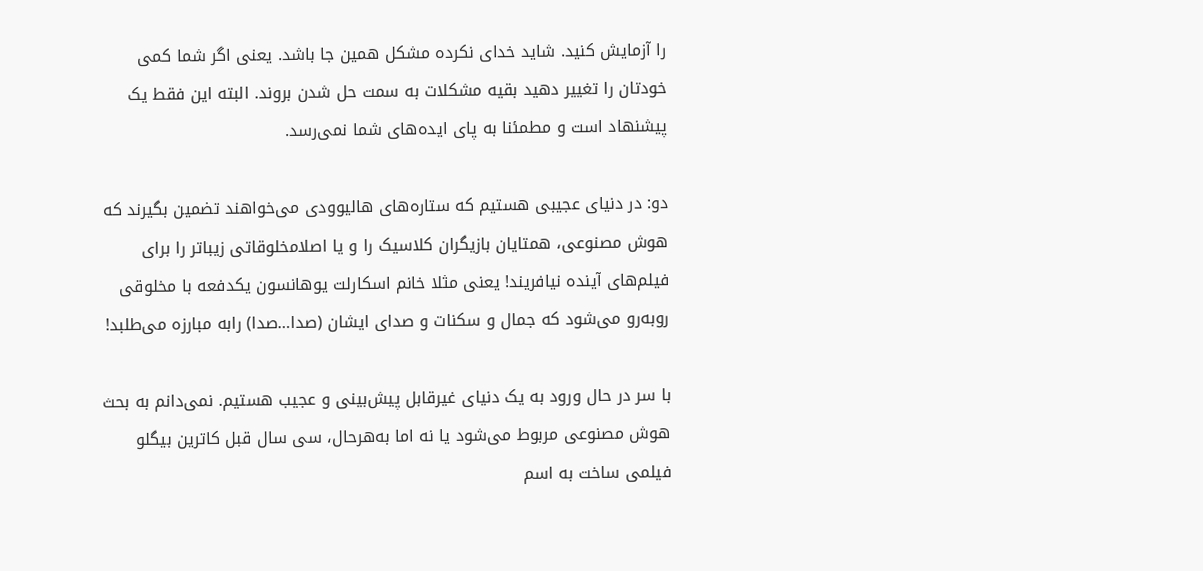را آزمایش کنید. شاید خدای نکرده مشکل همین جا باشد. یعنی اگر شما کمی خودتان را تغییر دهید بقیه مشکلات به سمت حل شدن بروند. البته این فقط یک پیشنهاد است و مطمئنا به پای ایده‌های شما نمی‌رسد.

دو: در دنیای عجیبی هستیم که ستاره‌های هالیوودی می‌خواهند تضمین بگیرند که هوش مصنوعی، ‌همتایان بازیگران کلاسیک را و یا اصلامخلوقاتی زیباتر را برای فیلم‌های آینده نیافریند! یعنی مثلا خانم اسکارلت یوهانسون یکدفعه با مخلوقی روبه‌رو می‌شود که جمال و سکنات و صدای ایشان (صدا…صدا) رابه مبارزه می‌طلبد!

با سر در حال ورود به یک دنیای غیرقابل پیش‌بینی و عجیب هستیم. نمی‌دانم به بحث هوش مصنوعی مربوط می‌شود یا نه اما به‌هرحال‌،‌ سی سال قبل کاترین بیگلو فیلمی ساخت به اسم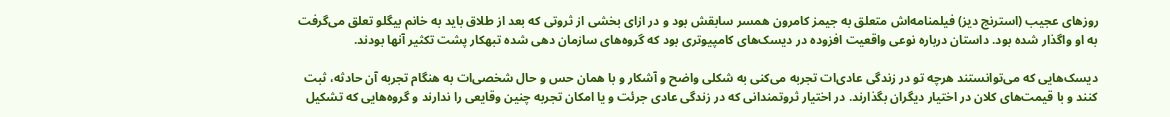روزهای عجیب (استرنج دیز) فیلمنامه‌اش متعلق به جیمز کامرون همسر سابقش بود و در ازای بخشی از ثروتی که بعد از طلاق باید به خانم بیگلو تعلق می‌گرفت به او واگذار شده بود. داستان درباره نوعی واقعیت افزوده در دیسک‌های کامپیوتری بود که گروه‌های سازمان دهی شده تبهکار پشت تکثیر آنها بودند.

دیسک‌هایی که می‌توانستند هرچه تو در زندگی عادی‌ات تجربه می‌کنی به شکلی واضح و آشکار و با همان حس و حال شخصی‌ات به هنگام تجربه آن حادثه‌، ‌ثبت کنند و با قیمت‌های کلان در اختیار دیگران بگذارند. در اختیار ثروتمندانی که در زندگی عادی جرئت و یا امکان تجربه چنین وقایعی را ندارند و گروه‌هایی که تشکیل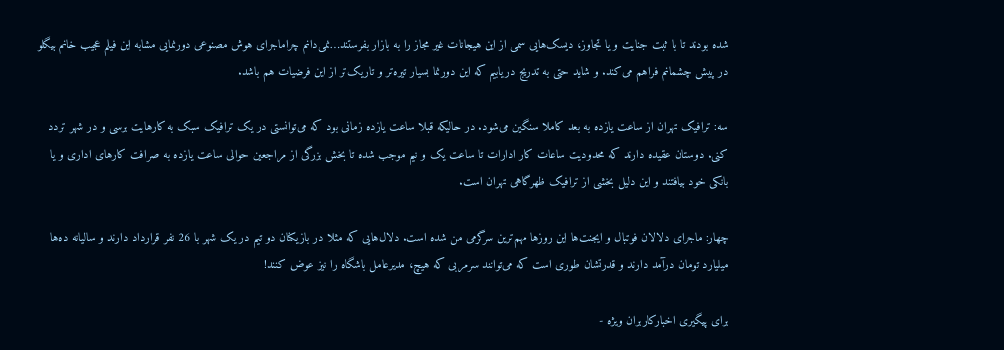شده بودند تا با ثبت جنایت و یا تجاوز‌،‌ د‌یسک‌هایی سمی از این هیجانات غیر مجاز را به بازار بفرستند…نمی‌دانم چراماجرای هوش مصنوعی دورنمایی مشابه این فیلم عجیب خانم بیگلو در پیش چشمانم فراهم می‌کند. و شاید حتی به تدریج دریابیم که این دورنما بسیار تیره‌تر و تاریک‌تر از این فرضیات هم باشد.

سه: ترافیک تهران از ساعت یازده به بعد کاملا سنگین می‌شود. در حالیکه قبلا ساعت یازده زمانی بود که می‌توانستی در یک ترافیک سبک به کارهایت برسی و در شهر تردد کنی. دوستان عقیده دارند که محدودیت ساعات کار ادارات تا ساعت یک و نیم موجب شده تا بخش بزرگی از مراجعین حوالی ساعت یازده به صرافت کارهای اداری و یا بانکی خود بیافتند و این دلیل بخشی از ترافیک ظهرگاهی تهران است.

چهار: ماجرای دلالان فوتبال و ایجنت‌ها این روزها مهم‌ترین سرگرمی من شده است. دلال‌هایی که مثلا در بازیکنان دو تیم در یک شهر با 26 نفر قرار‌داد دارند و سالیانه ده‌ها میلیارد تومان درآمد دارند و قدرتشان طوری است که می‌توانند سرمربی که هیچ‌، مدیرعامل باشگاه را نیز عوض کنند‌!

برای پیگیری اخبارکاربران ویژه -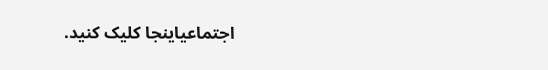اجتماعیاینجا کلیک کنید.